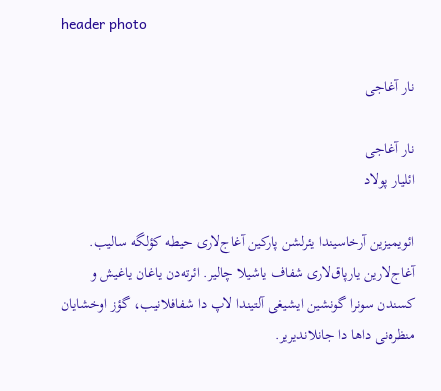header photo

نار آغاجی

نار آغاجی
ائلیار پولاد

ائویمیزین آرخاسیندا یئرلشن پارکین آغاج‌لاری حیطه کؤلگه سالیب. آغاج‌لارین یارپاق‌لاری شفاف یاشیلا چالیر. ائرته‌دن یاغان یاغیش و کسندن سونرا گونشین ایشیغی آلتیندا لاپ دا شفافلانیب، گؤز اوخشایان منظره‌نی داها دا جانلاندیریر.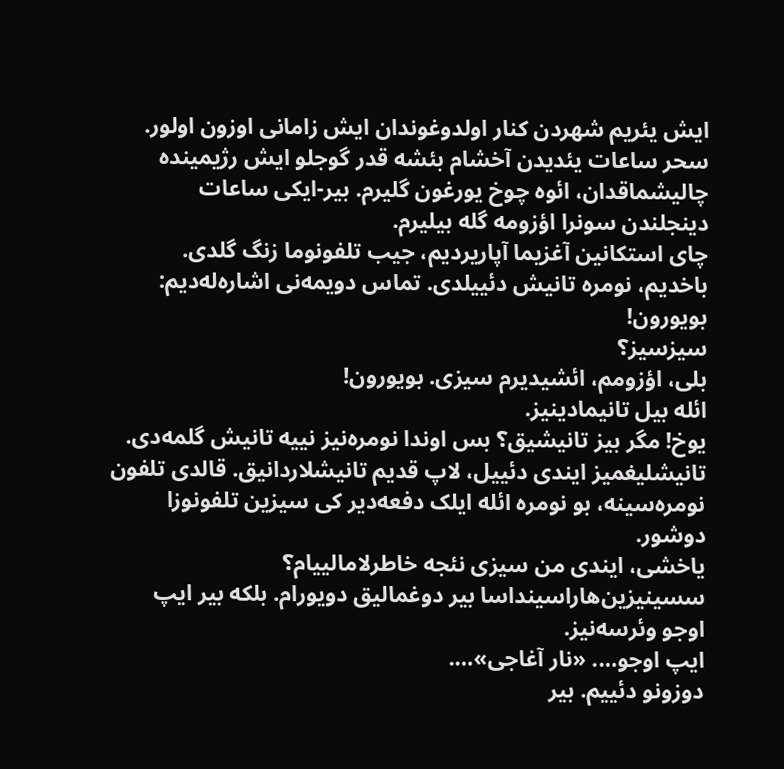ایش یئریم شهردن کنار اولدوغوندان ایش زامانی اوزون اولور. سحر ساعات یئدیدن آخشام بئشه قدر گوجلو ایش رژیمینده چالیشماقدان، ائوه چوخ یورغون گلیرم. بیر-ایکی ساعات دینجلندن سونرا اؤزومه گله ‌بیلیرم.
چای استکانین آغزیما آپاریردیم، جیب تلفونوما زنگ گلدی. باخدیم، نومره تانیش دئییلدی. تماس دویمه‌نی اشاره‌له‌دیم:
بویورون!
سیزسیز؟
بلی، اؤزومم، ائشیدیرم سیزی. بویورون!
ائله بیل تانیمادینیز.
یوخ! مگر بیز تانیشیق؟ بس اوندا نومره‌نیز نییه تانیش گلمه‌دی.
تانیشلیغمیز ایندی دئییل، لاپ قدیم تانیشلاردانیق. قالدی تلفون نومره‌سینه، بو نومره ائله ایلک دفعه‌دیر کی سیزین تلفونوزا دوشور.
یاخشی، ایندی من سیزی نئجه خاطرلامالییام؟ سسینیزین‌هاراسینداسا بیر دوغمالیق دویورام. بلکه بیر ایپ اوجو وئرسه‌نیز.
ایپ اوجو…. «نار آغاجی»….
دوزونو دئییم. بیر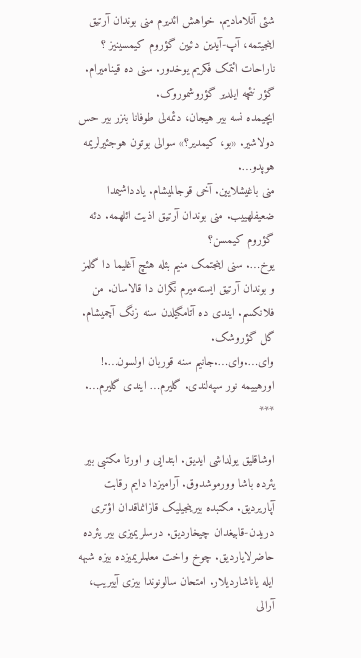شئی آنلامادیم. خواهش ائدیرم منی بوندان آرتیق اینجیتمه، آپ-آیدین دئیین گؤروم کیمسینیز ؟
ناراحات ائتمک فکریم یوخدور. سنی ده قینامیرام. گؤر نئچه ایلدیر گؤروشموروک.
ایچیمده نسه بیر هیجان، دئمه‌لی طوفانا بنزر بیر حس دولاشیر. «بو، کیمدیر؟» سوالی بوتون هوجئیرلریمه هوپدو….
منی باغیشلایین. آخی قوجالمیشام. یادداشیمدا ضعیفلهییب. منی بوندان آرتیق اذیت ائلهمه. دئه گؤروم کیمسن؟
یوخ…. سنی اینجتمک منیم بئله هئچ آغلیما دا گلمز و بوندان آرتیق ایسته‌میرم نگران دا قالاسان. من فلانکسم. ایندی ده آتامگیلدن سنه زنگ آچمیشام. گل گؤروشک.
وای….وای….جانیم سنه قوربان اولسون….! اورهییمه نور سپه‌لندی. گلیرم… ایندی گلیرم….
***

اوشاقلیق یولداشی ایدیق. ابتدایی و اورتا مکتبی بیر یئرده باشا وورموشدوق. آرامیزدا دایم رقابت آپاریردیق. مکتبده بیرینجیلیک قازانماقدان اؤتری دریدن-قابیغدان چیخاردیق. درسلریمیزی بیر یئرده حاضرلایاردیق. چوخ واخت معلملریمیزده بیزه شبهه ایله یاناشاردیلار. امتحان سالونوندا بیزی آییریب، آرالی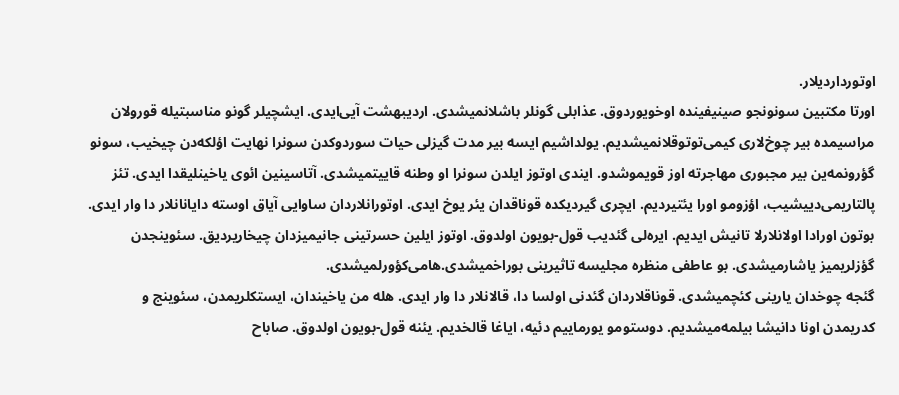اوتورداردیلار.
اورتا مکتبین سونونجو صینیفینده اوخویوردوق. عذابلی گونلر باشلانمیشدی. اردیبهشت آیی‌ایدی. ایشچیلر گونو مناسبتیله قورولان مراسیمده بیر چوخ‌لاری کیمی‌توتوقلانمیشدیم. یولداشیم ایسه بیر مدت گیزلی حیات سوردوکدن سونرا نهایت اؤلکه‌دن چیخیب، سونو گؤرونمه‌ین بیر مجبوری مهاجرته اوز قویموشدو. ایندی اوتوز ایلدن سونرا او وطنه قاییتمیشدی. آتاسینین ائوی یاخینلیقدا ایدی. تئز پالتاریمی‌دییشیب، اؤزومو اورا یئتیردیم. ایچری گیردیکده قوناقدان یئر یوخ ایدی. اوتورانلاردان ساوایی آیاق اوسته دایانانلار دا وار ایدی. بوتون اورادا اولانلارلا تانیش ایدیم. ایره‌لی گئدیب قول-بویون اولدوق. اوتوز ایلین حسرتینی جانیمیزدان چیخاریردیق. سئوینجدن گؤزلریمیز یاشارمیشدی. بو عاطفی منظره مجلیسه تاثیرینی بوراخمیشدی.هامی‌کؤورلمیشدی.
گئجه چوخدان یارینی کئچمیشدی. قوناقلاردان گئدنی اولسا دا، قالانلار دا وار ایدی. هله من یاخیندان، ایستکلریمدن، سئوینج و کدریمدن اونا دانیشا بیلمه‌میشدیم. دوستومو یورماییم دئیه، ایاغا قالخدیم. یئنه قول-بویون اولدوق. صاباح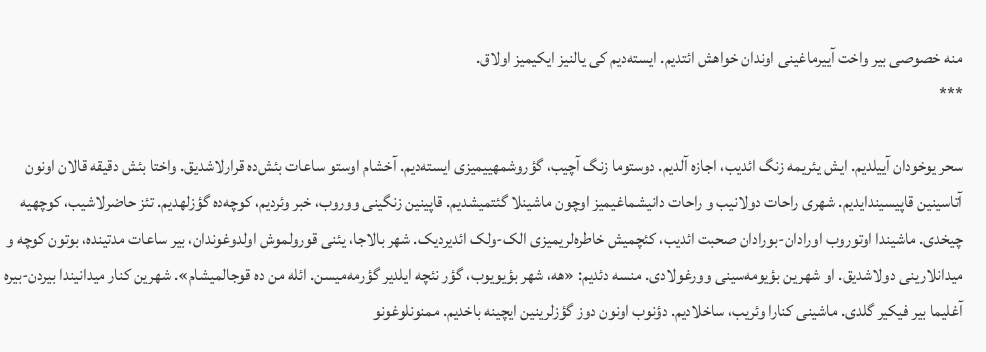منه خصوصی بیر واخت آییرماغینی اوندان خواهش ائتدیم. ایسته‌دیم کی یالنیز ایکیمیز اولاق.
***

سحر یوخودان آییلدیم. ایش یئریمه زنگ ائدیب، اجازه آلدیم. دوستوما زنگ آچیب، گؤروشمهییمیزی ایسته‌دیم. آخشام اوستو ساعات بئش‌ده قرارلاشدیق. واختا بئش دقیقه قالان اونون آتاسینین قاپیسیندایدیم. شهری راحات دولانیب و راحات دانیشماغیمیز اوچون ماشینلا گئتمیشدیم. قاپینین زنگینی ووروب، خبر وئردیم، کوچه‌ده گؤزلهدیم. تئز حاضرلاشیب، کوچهیه چیخدی. ماشیندا اوتوروب اورادان-بورادان صحبت ائدیب، کئچمیش خاطره‌لریمیزی الک-ولک ائدیردیک. شهر بالاجا، یئنی قورولموش اولدوغوندان، بیر ساعات مدتینده، بوتون کوچه و میدانلارینی دولاشدیق. او شهرین بؤیومه‌سینی وورغولادی. منسه دئدیم: «هه، شهر بؤیویوب، گؤر نئچه ایلدیر گؤرمه‌میسن. ائله من ده قوجالمیشام». شهرین کنار میدانیندا بیردن-بیره آغلیما بیر فیکیر گلدی. ماشینی کنارا وئریب، ساخلادیم. دؤنوب اونون دوز گؤزلرینین ایچینه باخدیم. ممنونلوغونو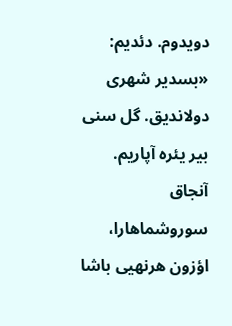دویدوم. دئدیم: «بسدیر شهری دولاندیق. گل سنی بیر یئره آپاریم. آنجاق سوروشما‌هارا، اؤزون هرنهیی باشا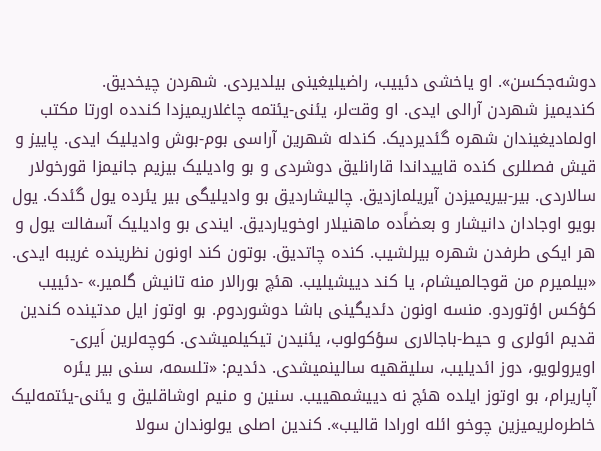دوشه‌جکسن». او یاخشی دئییب، راضیلیغینی بیلدیردی. شهردن چیخدیق.
کندیمیز شهردن آرالی ایدی. او وقت‌لر، یئنی-یئتمه چاغلاریمیزدا کندده اورتا مکتب اولمادیغیندان شهره گئدیردیک. کندله شهرین آراسی بوم-بوش وادیلیک ایدی. پاییز و قیش فصللری کنده قاییداندا قارانلیق دوشردی و بو وادیلیک بیزیم جانیمزا قورخولار سالاردی. بیر-بیریمیزدن آیریلمازدیق. چالیشاردیق بو وادیلیگی بیر یئرده یول گئدک. یول بویو اوجادان دانیشار و بعضاًده ماهنیلار اوخویاردیق. ایندی بو وادیلیک آسفالت یول و هر ایکی طرفدن شهره بیرلشیب. کنده چاتدیق. بوتون کند اونون نظرینده غریبه ‌ایدی. «بیلمیرم من قوجالمیشام، یا کند دییشیلیب. هئچ بورالار منه تانیش گلمیر.» -دئییب کؤکس اؤتوردو. منسه اونون دئدیگینی باشا دوشوردوم. بو اوتوز ایل مدتینده کندین قدیم ائولری و حیط-باجالاری سؤکولوب، یئنیدن تیکیلمیشدی. کوچه‌لرین اَیری-اویرولویو، دوز ائدیلیب، سلیقهیه سالینمیشدی. دئدیم: «تلسمه، سنی بیر یئره آپاریرام، بو اوتوز ایلده هئچ نه دییشمهییب. سنین و منیم اوشاقلیق و یئنی-یئتمه‌لیک خاطره‌لریمیزین چوخو ائله اورادا قالیب». کندین اصلی یولوندان سولا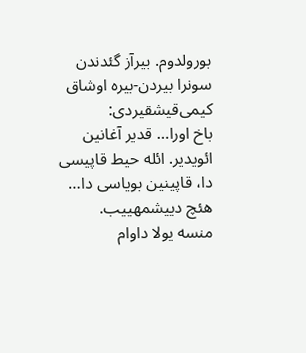بورولدوم. بیرآز گئدندن سونرا بیردن-بیره اوشاق کیمی‌قیشقیردی:
باخ اورا… قدیر آغانین ائویدیر. ائله حیط قاپیسی دا، قاپینین بویاسی دا… هئچ دییشمهییب.
منسه یولا داوام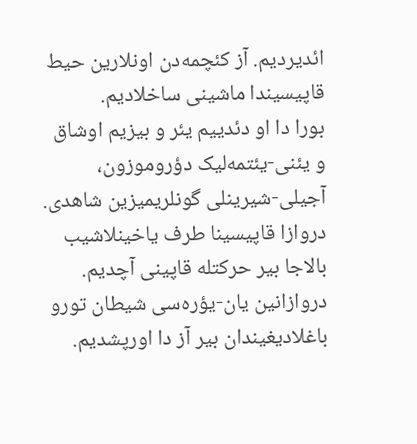ائدیردیم. آز کئچمه‌دن اونلارین حیط قاپیسیندا ماشینی ساخلادیم.
بورا دا او دئدییم یئر و بیزیم اوشاق و یئنی-یئتمه‌لیک دؤروموزون، آجیلی-شیرینلی گونلریمیزین شاهدی.
دروازا قاپیسینا طرف یاخینلاشیب بالاجا بیر حرکتله قاپینی آچدیم. دروازانین یان-یؤره‌سی شیطان تورو باغلادیغیندان بیر آز دا اورپشدیم.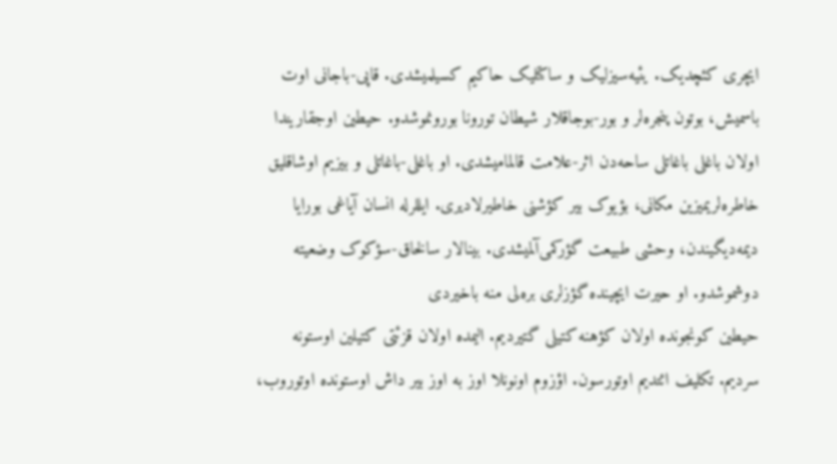ایچری کئچدیک. یئیه‌سیزلیک و ساکتلیک حاکیم کسیلمیشدی. قاپی-باجانی اوت باسمیش، بوتون پنجره‌لر و بور-بوجاقلار شیطان تورونا بورونموشدو. حیطین اوجقاریندا اولان باغلی باغاتلی ساحه‌دن اثر-علامت قالمامیشدی. او باغلی-باغاتلی و بیزیم اوشاقلیق خاطره‌لریمیزین مکانی، بؤیوک بیر کؤشنی خاطیرلادیری. ایللرله انسان آیاغی بورایا دیمه‌دیگیندن، وحشی طبیعت گؤرکمی‌آلمیشدی. بینالار سالخاق-سؤکوک وضعیته دوشموشدو. او حیرت ایچینده گؤزلری بره‌لی منه باخیردی
حیطین کونجونده اولان کؤهنه کتیلی گتیردیم. الیمده اولان قزئتی کتیلین اوستونه سردیم. تکلیف ائتدیم اوتورسون. اؤزوم اونونلا اوز به ‌اوز بیر داش اوستونده اوتوروب،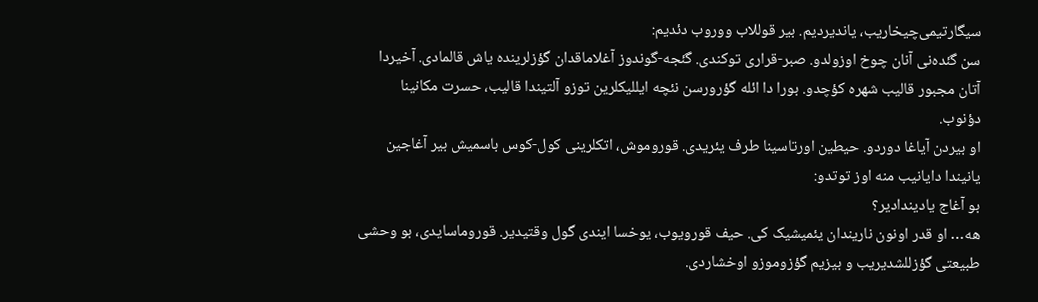سیگارتیمی‌چیخاریب، یاندیردیم. بیر قوللاب ووروب دئدیم:
سن گئده‌نی آنان چوخ اوزولدو. صبر-قراری توکندی. گئجه-گوندوز آغلاماقدان گؤزلرینده یاش قالمادی. آخیردا آتان مجبور قالیب شهره کؤچدو. بورا دا ائله گؤرورسن نئچه ایللیکلرین توزو آلتیندا قالیب، حسرت مکانینا دؤنوب.
او بیردن آیاغا دوردو. حیطین اورتاسینا طرف یئریدی. قوروموش، اتکلرینی کول-کوس باسمیش بیر آغاجین یانیندا دایانیب منه اوز توتدو:
بو آغاج یادیندادیر؟
هه… او قدر اونون ناریندان یئمیشیک کی. حیف قورویوب، یوخسا ایندی گول وقتیدیر. قوروماسایدی، بو وحشی طبیعتی گؤزللشدیریب و بیزیم گؤزوموزو اوخشاردی.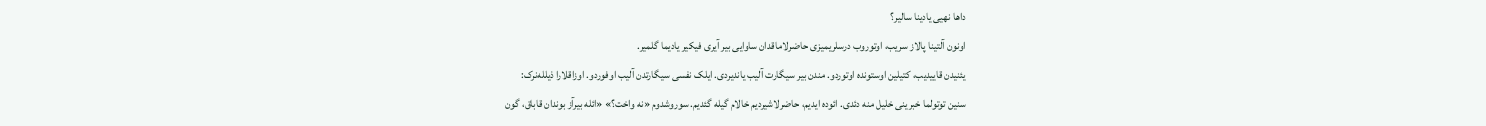داها نهیی یادینا سالیر؟
اونون آلتینا پالاز سریب، اوتوروب درسلریمیزی حاضرلاماقدان ساوایی بیر آیری فیکیر یادیما گلمیر.
یئنیدن قاییدیب، کتیلین اوستونده اوتوردو. مندن بیر سیگارت آلیب یاندیردی. ایلک نفسی سیگارتدن آلیب اوفوردو. اوزاقلارا ذیلله‌نرک:
سنین توتولما خبرینی خلیل منه دئدی. ائوده ایدیم، حاضرلاشیردیم خالام گیله گئدیم. سوروشدوم «نه واخت؟» «ائله بیرآز بوندان قاباق، گون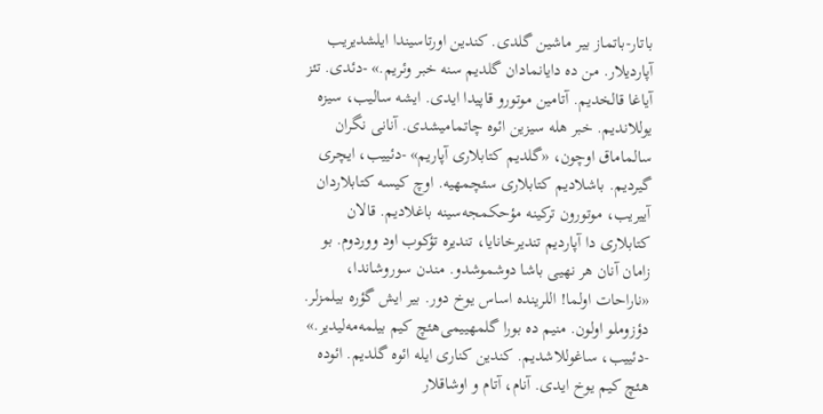باتار-باتماز بیر ماشین گلدی. کندین اورتاسیندا ایلشدیریب آپاردیلار. من ده دایانمادان گلدیم سنه خبر وئریم.» -دئدی. تئز آیاغا قالخدیم. آتامین موتورو قاپیدا ایدی. ایشه سالیب، سیزه یوللاندیم. خبر هله سیزین ائوه چاتمامیشدی. آنانی نگران سالماماق اوچون، «گلدیم کتابلاری آپاریم» -دئییب، ایچری گیردیم. باشلادیم کتابلاری سئچمهیه. اوچ کیسه کتابلاردان آییریب، موتورون ترکینه مؤحکمجه‌سینه باغلادیم. قالان کتابلاری دا آپاردیم تندیرخانایا، تندیره تؤکوب اود ووردوم. بو زامان آنان هر نهیی باشا دوشموشدو. مندن سوروشاندا، «ناراحات اولما! اللرینده اساس یوخ دور. بیر ایش گؤره بیلمزلر. دؤزوملو اولون. منیم ده بورا گلمهییمی‌هئچ کیم بیلمه‌مه‌لیدیر.» -دئییب، ساغوللاشدیم. کندین کناری ایله ائوه گلدیم. ائوده هئچ کیم یوخ ایدی. آنام، آتام و اوشاقلار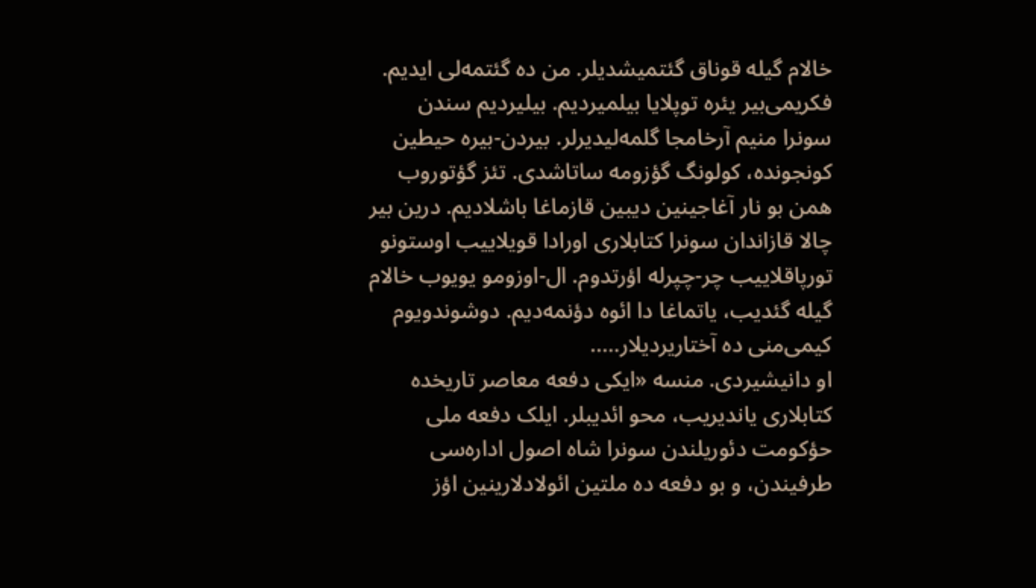خالام گیله قوناق گئتمیشدیلر. من ده گئتمه‌لی ایدیم. فکریمی‌بیر یئره توپلایا بیلمیردیم. بیلیردیم سندن سونرا منیم آرخامجا گلمه‌لیدیرلر. بیردن-بیره حیطین کونجونده، کولونگ گؤزومه ساتاشدی. تئز گؤتوروب همن بو نار آغاجینین دیبین قازماغا باشلادیم. درین بیر چالا قازاندان سونرا کتابلاری اورادا قویلاییب اوستونو تورپاقلاییب چر-چپرله اؤرتدوم. ال-اوزومو یویوب خالام گیله گئدیب، یاتماغا دا ائوه دؤنمه‌دیم. دوشوندویوم کیمی‌منی ده آختاریردیلار…..
او دانیشیردی. منسه «ایکی دفعه معاصر تاریخده کتابلاری یاندیریب، محو ائدیبلر. ایلک دفعه ملی حؤکومت دئوریلندن سونرا شاه اصول اداره‌سی طرفیندن، و بو دفعه ده ملتین ائولادلارینین اؤز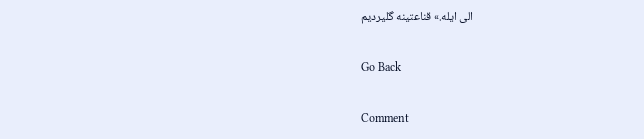الی ایله.» قناعتینه گلیردیم

Go Back

Comment